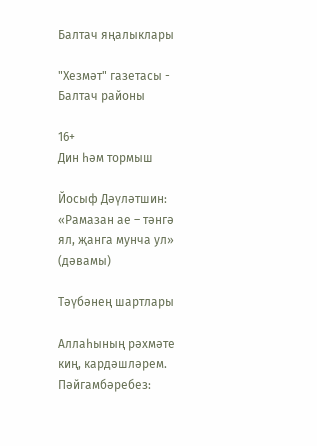Балтач яңалыклары

"Хезмәт" газетасы - Балтач районы

16+
Дин һәм тормыш

Йосыф Дәүләтшин: «Рамазан ае – тәнгә ял, җанга мунча ул» (дәвамы)

Тәүбәнең шартлары

Аллаһының рәхмәте киң, кардәшләрем. Пәйгамбәребез: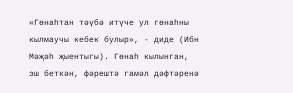«Гөнаһтан тәүбә итүче ул гөнаһны кылмаучы кебек булыр», - диде (Ибн Мәҗәһ җыентыгы). Гөнаһ кылынган, эш беткән, фәрештә гамәл дәфтәренә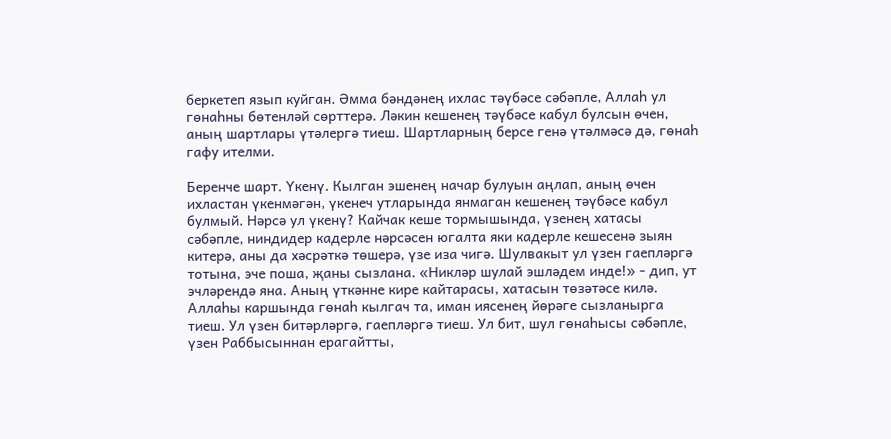беркетеп язып куйган. Әмма бәндәнең ихлас тәүбәсе сәбәпле, Аллаһ ул гөнаһны бөтенләй сөрттерә. Ләкин кешенең тәүбәсе кабул булсын өчен, аның шартлары үтәлергә тиеш. Шартларның берсе генә үтәлмәсә дә, гөнаһ гафу ителми.

Беренче шарт. Үкенү. Кылган эшенең начар булуын аңлап, аның өчен ихластан үкенмәгән, үкенеч утларында янмаган кешенең тәүбәсе кабул булмый. Нәрсә ул үкенү? Кайчак кеше тормышында, үзенең хатасы сәбәпле, ниндидер кадерле нәрсәсен югалта яки кадерле кешесенә зыян китерә, аны да хәсрәткә төшерә, үзе иза чигә. Шулвакыт ул үзен гаепләргә тотына, эче поша, җаны сызлана. «Никләр шулай эшләдем инде!» - дип, ут эчләрендә яна. Аның үткәнне кире кайтарасы, хатасын төзәтәсе килә. Аллаһы каршында гөнаһ кылгач та, иман иясенең йөрәге сызланырга тиеш. Ул үзен битәрләргә, гаепләргә тиеш. Ул бит, шул гөнаһысы сәбәпле, үзен Раббысыннан ерагайтты,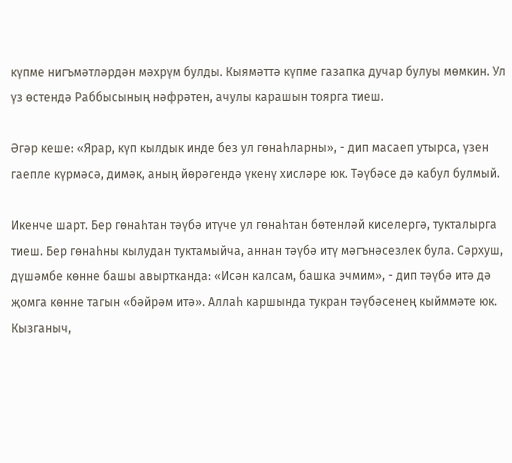күпме нигъмәтләрдән мәхрүм булды. Кыямәттә күпме газапка дучар булуы мөмкин. Ул үз өстендә Раббысының нәфрәтен, ачулы карашын тоярга тиеш.

Әгәр кеше: «Ярар, күп кылдык инде без ул гөнаһларны», - дип масаеп утырса, үзен гаепле күрмәсә, димәк, аның йөрәгендә үкенү хисләре юк. Тәүбәсе дә кабул булмый.

Икенче шарт. Бер гөнаһтан тәүбә итүче ул гөнаһтан бөтенләй киселергә, тукталырга тиеш. Бер гөнаһны кылудан туктамыйча, аннан тәүбә итү мәгънәсезлек була. Сәрхуш, дүшәмбе көнне башы авыртканда: «Исән калсам, башка эчмим», - дип тәүбә итә дә җомга көнне тагын «бәйрәм итә». Аллаһ каршында тукран тәүбәсенең кыйммәте юк. Кызганыч,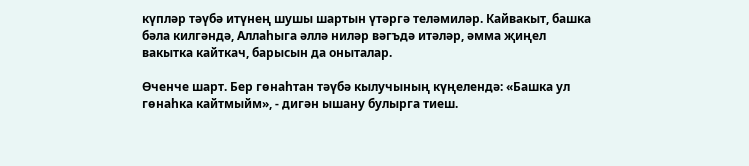күпләр тәүбә итүнең шушы шартын үтәргә теләмиләр. Кайвакыт, башка бәла килгәндә, Аллаһыга әллә ниләр вәгъдә итәләр, әмма җиңел вакытка кайткач, барысын да оныталар.

Өченче шарт. Бер гөнаһтан тәүбә кылучының күңелендә: «Башка ул гөнаһка кайтмыйм», - дигән ышану булырга тиеш.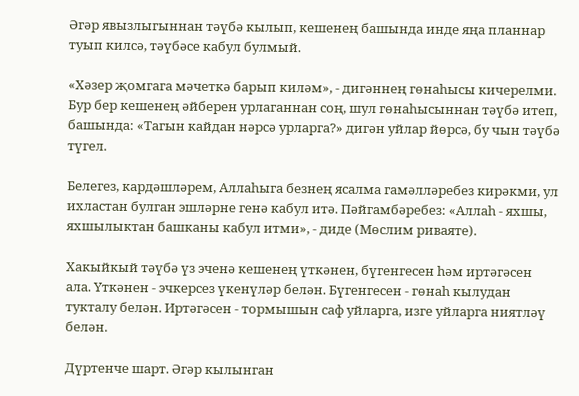Әгәр явызлыгыннан тәүбә кылып, кешенең башында инде яңа планнар туып килсә, тәүбәсе кабул булмый.

«Хәзер җомгага мәчеткә барып киләм», - дигәннең гөнаһысы кичерелми. Бур бер кешенең әйберен урлаганнан соң, шул гөнаһысыннан тәүбә итеп, башында: «Тагын кайдан нәрсә урларга?» дигән уйлар йөрсә, бу чын тәүбә түгел.

Белегез, кардәшләрем, Аллаһыга безнең ясалма гамәлләребез кирәкми, ул ихластан булган эшләрне генә кабул итә. Пәйгамбәребез: «Аллаһ - яхшы, яхшылыктан башканы кабул итми», - диде (Мөслим риваяте).

Хакыйкый тәүбә үз эченә кешенең үткәнен, бүгенгесен һәм иртәгәсен ала. Үткәнен - эчкерсез үкенүләр белән. Бүгенгесен - гөнаһ кылудан тукталу белән. Иртәгәсен - тормышын саф уйларга, изге уйларга ниятләү белән.

Дүртенче шарт. Әгәр кылынган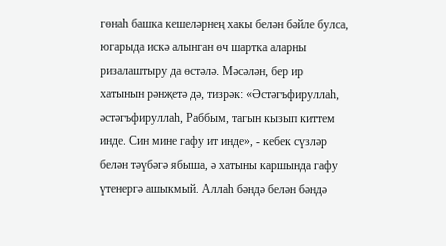гөнаһ башка кешеләрнең хакы белән бәйле булса, югарыда искә алынган өч шартка аларны ризалаштыру да өстәлә. Мәсәлән, бер ир хатынын рәнҗетә дә, тизрәк: «Әстәгъфируллаһ, әстәгъфируллаһ, Раббым, тагын кызып киттем инде. Син мине гафу ит инде», - кебек сүзләр белән тәүбәгә ябыша, ә хатыны каршында гафу үтенергә ашыкмый. Аллаһ бәндә белән бәндә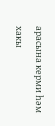арасына керми һәм хакы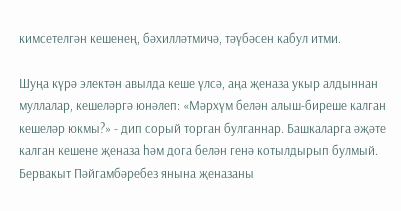кимсетелгән кешенең, бәхилләтмичә, тәүбәсен кабул итми.

Шуңа күрә электән авылда кеше үлсә, аңа җеназа укыр алдыннан муллалар, кешеләргә юнәлеп: «Мәрхүм белән алыш-биреше калган кешеләр юкмы?» - дип сорый торган булганнар. Башкаларга әҗәте калган кешене җеназа һәм дога белән генә котылдырып булмый. Бервакыт Пәйгамбәребез янына җеназаны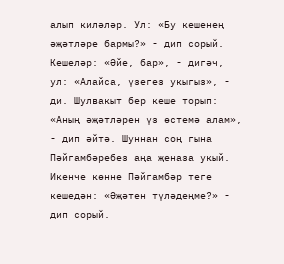алып киләләр. Ул: «Бу кешенең әҗәтләре бармы?» - дип сорый. Кешеләр: «Әйе, бар», - дигәч, ул: «Алайса, үзегез укыгыз», - ди. Шулвакыт бер кеше торып: «Аның әҗәтләрен үз өстемә алам», - дип әйтә. Шуннан соң гына Пәйгамбәребез аңа җеназа укый. Икенче көнне Пәйгамбәр теге кешедән: «Әҗәтен түләдеңме?» - дип сорый.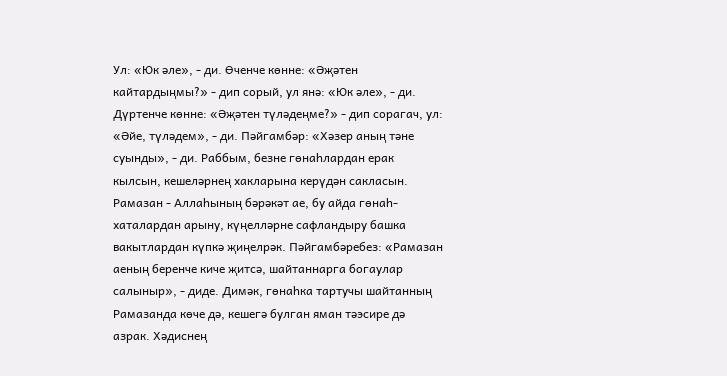Ул: «Юк әле», - ди. Өченче көнне: «Әҗәтен кайтардыңмы?» - дип сорый, ул янә: «Юк әле», - ди. Дүртенче көнне: «Әҗәтен түләдеңме?» - дип сорагач, ул: «Әйе, түләдем», - ди. Пәйгамбәр: «Хәзер аның тәне суынды», - ди. Раббым, безне гөнаһлардан ерак кылсын, кешеләрнең хакларына керүдән сакласын.
Рамазан - Аллаһының бәрәкәт ае, бу айда гөнаһ-хаталардан арыну, күңелләрне сафландыру башка вакытлардан күпкә җиңелрәк. Пәйгамбәребез: «Рамазан аеның беренче киче җитсә, шайтаннарга богаулар салыныр», - диде. Димәк, гөнаһка тартучы шайтанның Рамазанда көче дә, кешегә булган яман тәэсире дә азрак. Хәдиснең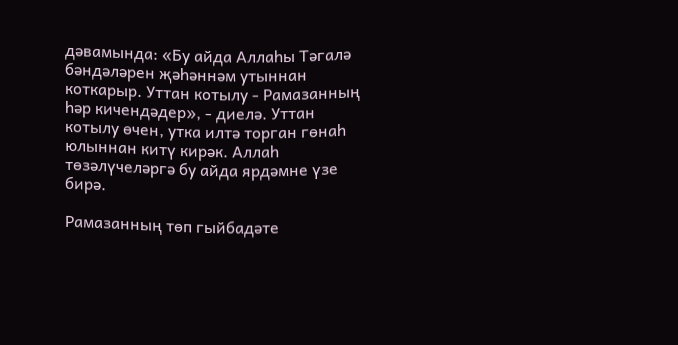дәвамында: «Бу айда Аллаһы Тәгалә бәндәләрен җәһәннәм утыннан коткарыр. Уттан котылу - Рамазанның һәр кичендәдер», - диелә. Уттан котылу өчен, утка илтә торган гөнаһ юлыннан китү кирәк. Аллаһ төзәлүчеләргә бу айда ярдәмне үзе бирә.

Рамазанның төп гыйбадәте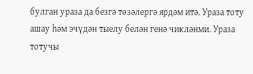булган ураза да безгә төзәлергә ярдәм итә. Ураза тоту ашау һәм эчүдән тыелу белән генә чикләнми. Ураза тотучы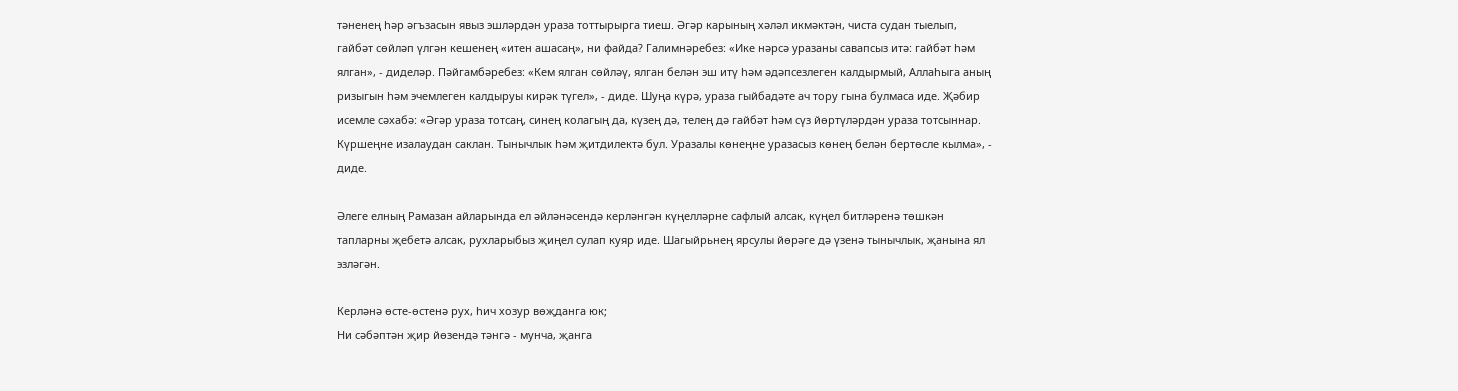тәненең һәр әгъзасын явыз эшләрдән ураза тоттырырга тиеш. Әгәр карының хәләл икмәктән, чиста судан тыелып, гайбәт сөйләп үлгән кешенең «итен ашасаң», ни файда? Галимнәребез: «Ике нәрсә уразаны савапсыз итә: гайбәт һәм ялган», - диделәр. Пәйгамбәребез: «Кем ялган сөйләү, ялган белән эш итү һәм әдәпсезлеген калдырмый, Аллаһыга аның ризыгын һәм эчемлеген калдыруы кирәк түгел», - диде. Шуңа күрә, ураза гыйбадәте ач тору гына булмаса иде. Җәбир исемле сәхабә: «Әгәр ураза тотсаң, синең колагың да, күзең дә, телең дә гайбәт һәм сүз йөртүләрдән ураза тотсыннар. Күршеңне изалаудан саклан. Тынычлык һәм җитдилектә бул. Уразалы көнеңне уразасыз көнең белән бертөсле кылма», - диде.

Әлеге елның Рамазан айларында ел әйләнәсендә керләнгән күңелләрне сафлый алсак, күңел битләренә төшкән тапларны җебетә алсак, рухларыбыз җиңел сулап куяр иде. Шагыйрьнең ярсулы йөрәге дә үзенә тынычлык, җанына ял эзләгән.

Керләнә өсте-өстенә рух, һич хозур вөҗданга юк;
Ни сәбәптән җир йөзендә тәнгә - мунча, җанга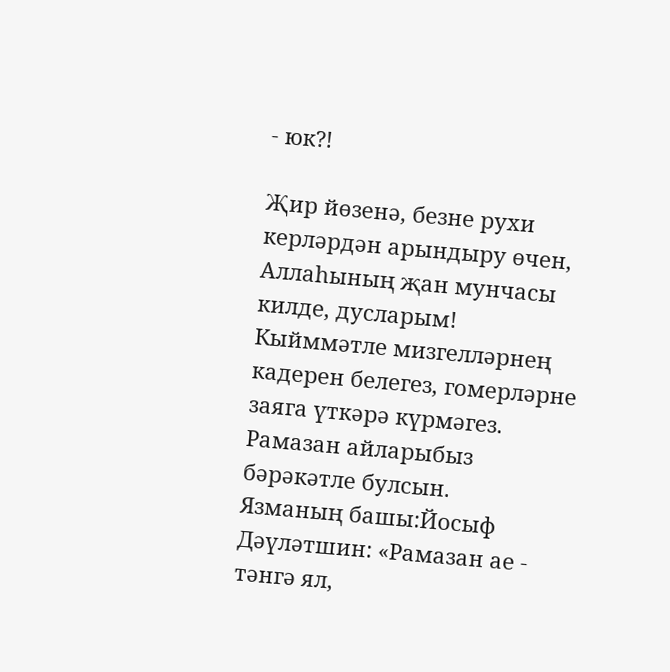- юк?!

Җир йөзенә, безне рухи керләрдән арындыру өчен, Аллаһының җан мунчасы килде, дусларым! Кыйммәтле мизгелләрнең кадерен белегез, гомерләрне заяга үткәрә күрмәгез. Рамазан айларыбыз бәрәкәтле булсын.
Язманың башы:Йосыф Дәүләтшин: «Рамазан ае - тәнгә ял,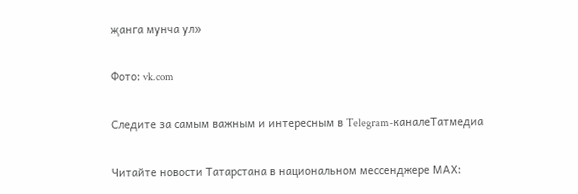җанга мунча ул»

Фото: vk.com

Следите за самым важным и интересным в Telegram-каналеТатмедиа

Читайте новости Татарстана в национальном мессенджере MАХ: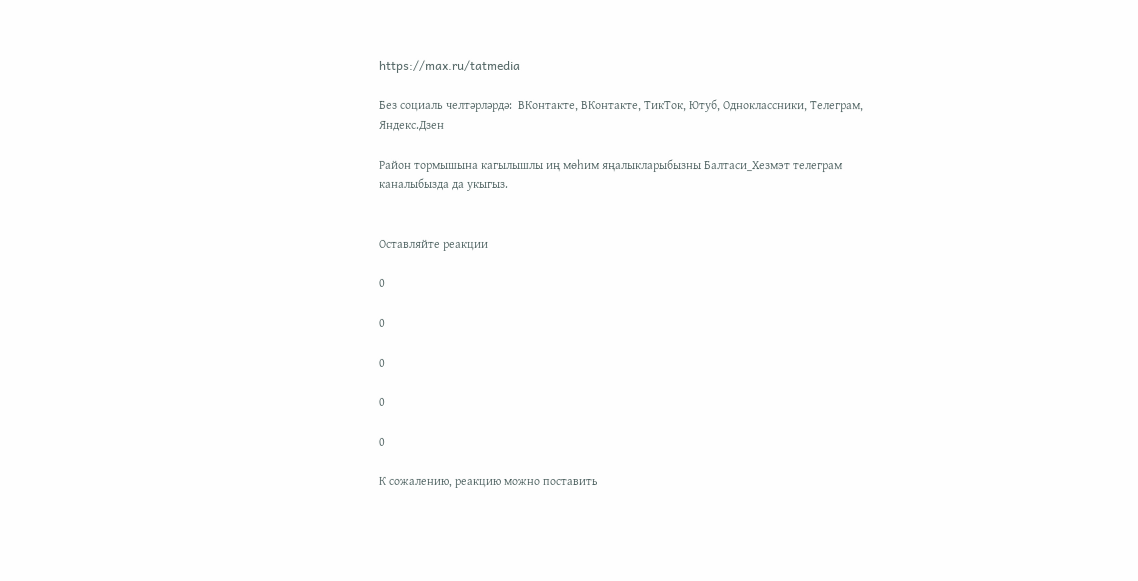https://max.ru/tatmedia

Без социаль челтәрләрдә:  ВКонтакте, ВКонтакте, ТикТок, Ютуб, Одноклассники, Телеграм, Яндекс.Дзен

Район тормышына кагылышлы иң мөһим яңалыкларыбызны Балтаси_Хезмэт телеграм каналыбызда да укыгыз.


Оставляйте реакции

0

0

0

0

0

К сожалению, реакцию можно поставить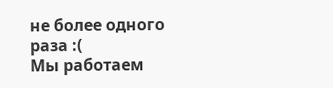не более одного раза :(
Мы работаем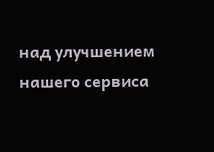над улучшением нашего сервиса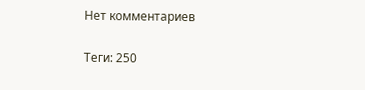Нет комментариев

Теги: 250